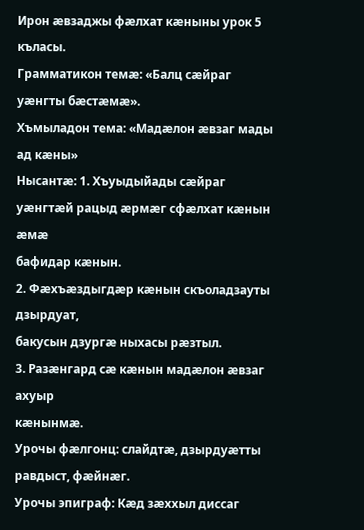Ирон æвзаджы фæлхат кæныны урок 5 къласы.
Грамматикон темæ: «Балц сæйраг уæнгты бæстæмæ».
Хъмыладон тема: «Мадæлон æвзаг мады ад кæны»
Нысантæ: 1. Хъуыдыйады сæйраг уæнгтæй рацыд æрмæг сфæлхат кæнын æмæ
бафидар кæнын.
2. Фæхъæздыгдæр кæнын скъоладзауты дзырдуат,
бакусын дзургæ ныхасы рæзтыл.
3. Разæнгард сæ кæнын мадæлон æвзаг ахуыр
кæнынмæ.
Урочы фæлгонц: слайдтæ, дзырдуæтты равдыст, фæйнæг.
Урочы эпиграф: Кæд зæххыл диссаг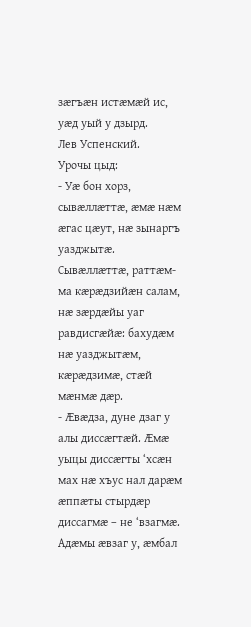зæгъæн истæмæй ис, уæд уый у дзырд.
Лев Успенский.
Урочы цыд:
- Уæ бон хорз, сывæллæттæ, æмæ нæм æгас цæут, нæ зынаргъ уазджытæ.
Сывæллæттæ, раттæм-ма кæрæдзийæн салам, нæ зæрдæйы уаг равдисгæйæ: бахудæм нæ уазджытæм, кæрæдзимæ, стæй мæнмæ дæр.
- Ӕвæдза, дуне дзаг у алы диссæгтæй. Ӕмæ уыцы диссæгты ‘хсæн мах нæ хъус нал дарæм æппæты стырдæр диссагмæ – не ‘взагмæ. Адæмы æвзаг у, æмбал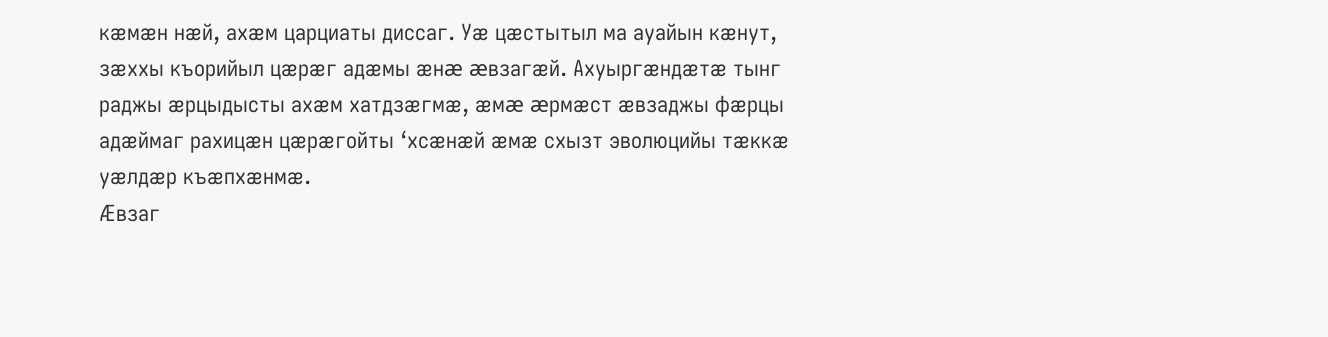кæмæн нæй, ахæм царциаты диссаг. Уæ цæстытыл ма ауайын кæнут, зæххы къорийыл цæрæг адæмы æнæ æвзагæй. Ахуыргæндæтæ тынг раджы æрцыдысты ахæм хатдзæгмæ, æмæ æрмæст æвзаджы фæрцы адæймаг рахицæн цæрæгойты ‘хсæнæй æмæ схызт эволюцийы тæккæ уæлдæр къæпхæнмæ.
Ӕвзаг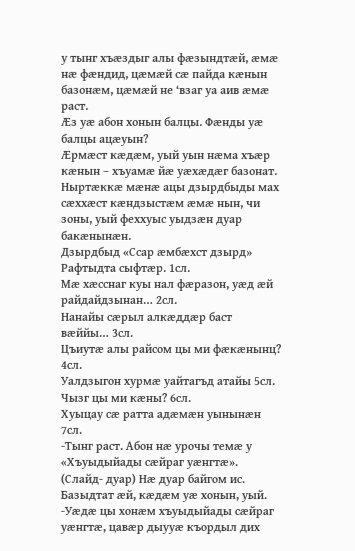у тынг хъæздыг алы фæзындтæй, æмæ нæ фæндид, цæмæй сæ пайда кæнын базонæм, цæмæй не ‘взаг уа аив æмæ раст.
Ӕз уæ абон хонын балцы. Фæнды уæ балцы ацæуын?
Ӕрмæст кæдæм, уый уын нæма хъæр кæнын – хъуамæ йæ уæхæдæг базонат.
Ныртæккæ мæнæ ацы дзырдбыды мах сæххæст кæндзыстæм æмæ нын, чи зоны, уый феххуыс уыдзæн дуар бакæнынæн.
Дзырдбыд «Ссар æмбæхст дзырд»
Рафтыдта сыфтæр. 1сл.
Мæ хæсснаг куы нал фæразон, уæд æй райдайдзынан… 2сл.
Нанайы сæрыл алкæддæр баст вæййы… 3сл.
Цъиутæ алы райсом цы ми фæкæнынц? 4сл.
Уалдзыгон хурмæ уайтагъд атайы 5сл.
Чызг цы ми кæны? 6сл.
Хуыцау сæ ратта адæмæн уынынæн 7сл.
-Тынг раст. Абон нæ урочы темæ у «Хъуыдыйады сæйраг уæнгтæ». (Слайд- дуар) Нæ дуар байгом ис. Базыдтат æй, кæдæм уæ хонын, уый.
-Уæдæ цы хонæм хъуыдыйады сæйраг уæнгтæ, цавæр дыууæ къордыл дих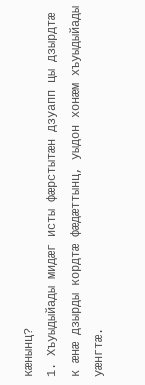кæнынц?
1. Хъуыдыйады мидæг исты фæрстытæн дзуапп цы дзырдтæ к æнæ дзырды кордтæ фæдæттынц, уыдон хонæм хъуыдыйады уæнгтæ.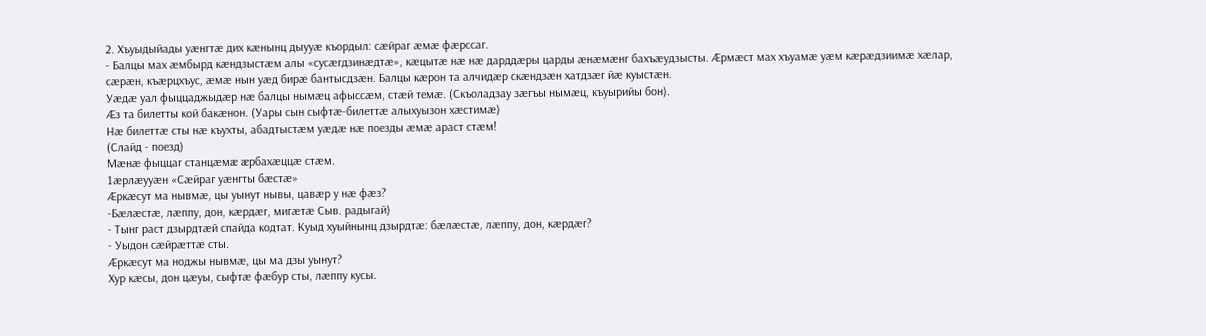2. Хъуыдыйады уæнгтæ дих кæнынц дыууæ къордыл: сæйраг æмæ фæрссаг.
- Балцы мах æмбырд кæндзыстæм алы «сусæгдзинæдтæ», кæцытæ нæ нæ дарддæры царды æнæмæнг бахъæудзысты. Ӕрмæст мах хъуамæ уæм кæрæдзиимæ хæлар, сæрæн, къæрцхъус, æмæ нын уæд бирæ бантысдзæн. Балцы кæрон та алчидæр скæндзæн хатдзæг йæ куыстæн.
Уæдæ уал фыццаджыдæр нæ балцы нымæц афыссæм, стæй темæ. (Скъоладзау зæгъы нымæц, къуырийы бон).
Ӕз та билетты кой бакæнон. (Уары сын сыфтæ-билеттæ алыхуызон хæстимæ)
Нæ билеттæ сты нæ къухты, абадтыстæм уæдæ нæ поезды æмæ араст стæм!
(Слайд - поезд)
Мæнæ фыццаг станцæмæ æрбахæццæ стæм.
1æрлæууæн «Сæйраг уæнгты бæстæ»
Æркæсут ма нывмæ, цы уынут нывы, цавæр у нæ фæз?
-Бæлæстæ, лæппу, дон, кæрдæг, мигæтæ Сыв. радыгай)
- Тынг раст дзырдтæй спайда кодтат. Куыд хуыйнынц дзырдтæ: бæлæстæ, лæппу, дон, кæрдæг?
- Уыдон сæйрæттæ сты.
Æркæсут ма ноджы нывмæ, цы ма дзы уынут?
Хур кæсы, дон цæуы, сыфтæ фæбур сты, лæппу кусы.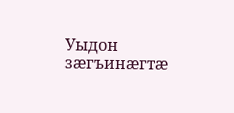Уыдон зæгъинæгтæ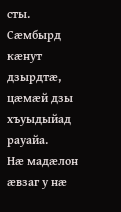сты.
Сæмбырд кæнут дзырдтæ, цæмæй дзы хъуыдыйад рауайа.
Нæ мадæлон æвзаг у нæ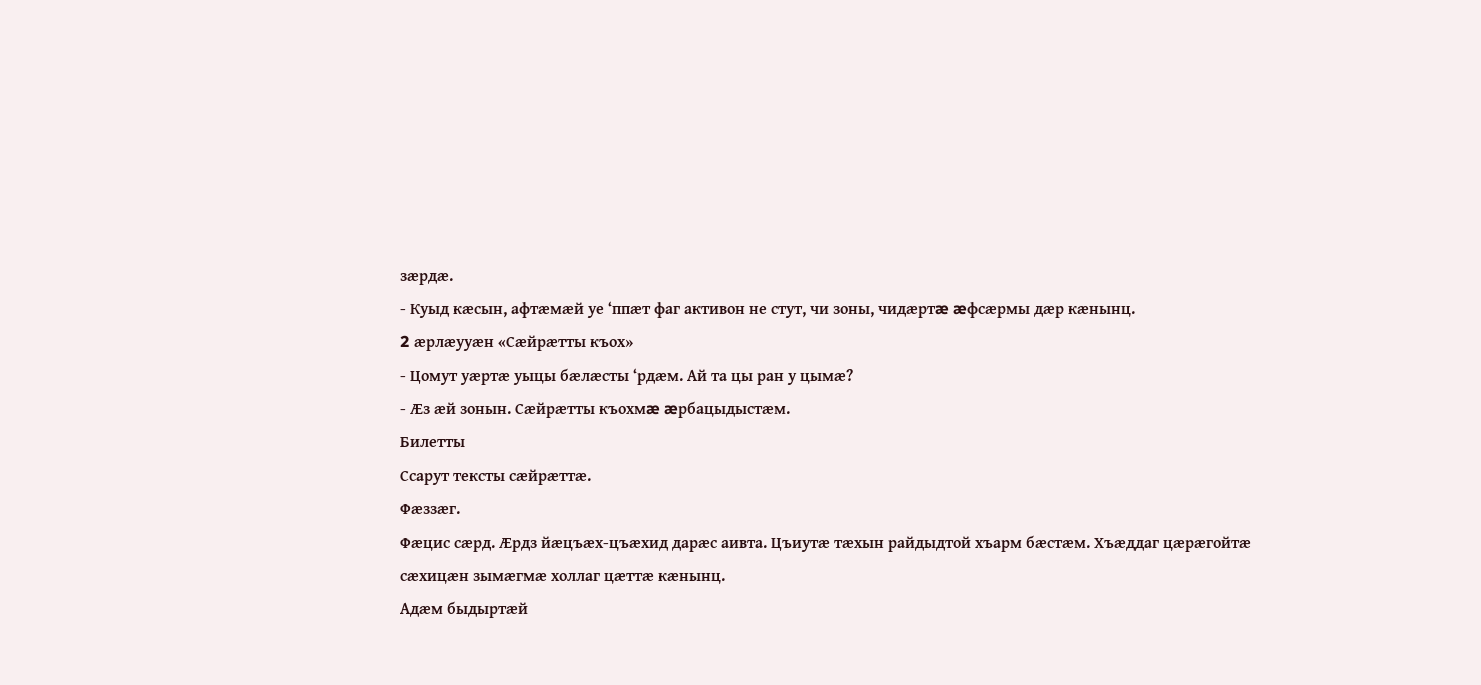зæрдæ.
- Куыд кæсын, афтæмæй уе ‘ппæт фаг активон не стут, чи зоны, чидæртæ æфсæрмы дæр кæнынц.
2 æрлæууæн «Сæйрæтты къох»
- Цомут уæртæ уыцы бæлæсты ‘рдæм. Ай та цы ран у цымæ?
- Ӕз æй зонын. Сæйрæтты къохмæ æрбацыдыстæм.
Билетты
Ссарут тексты сæйрæттæ.
Фæззæг.
Фæцис сæрд. Æрдз йæцъæх-цъæхид дарæс аивта. Цъиутæ тæхын райдыдтой хъарм бæстæм. Хъæддаг цæрæгойтæ сæхицæн зымæгмæ холлаг цæттæ кæнынц.
Адæм быдыртæй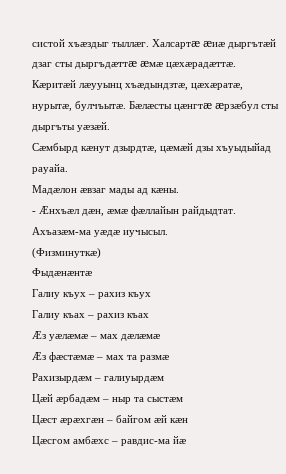систой хъæздыг тыллæг. Халсартæ æиæ дыргътæй дзаг сты дыргъдæттæ æмæ цæхæрадæттæ. Кæритæй лæууынц хъæдындзтæ, цæхæратæ, нурытæ, булчъытæ. Бæлæсты цæнгтæ æрзæбул сты дыргъты уæзæй.
Сæмбырд кæнут дзырдтæ, цæмæй дзы хъуыдыйад рауайа.
Мадæлон æвзаг мады ад кæны.
- Ӕнхъæл дæн, æмæ фæллайын райдыдтат. Ахъазæм-ма уæдæ иучысыл.
(Физминуткæ)
Фыдæнæнтæ
Галиу къух – рахиз къух
Галиу къах – рахиз къах
Ӕз уæлæмæ – мах дæлæмæ
Ӕз фæстæмæ – мах та размæ
Рахизырдæм – галиуырдæм
Цæй æрбадæм – ныр та сыстæм
Цæст æрæхгæн – байгом æй кæн
Цæсгом амбæхс – равдис-ма йæ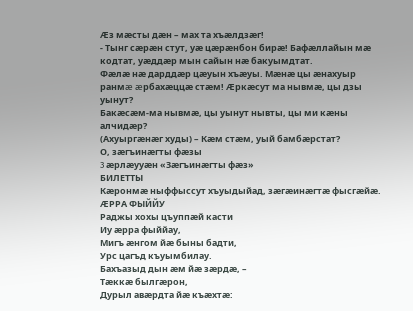Ӕз мæсты дæн – мах та хъæлдзæг!
- Тынг сæрæн стут, уæ цæрæнбон бирæ! Бафæллайын мæ кодтат, уæддæр мын сайын нæ бакуымдтат.
Фæлæ нæ дарддæр цæуын хъæуы. Мæнæ цы æнахуыр ранмæ æрбахæццæ стæм! Æркæсут ма нывмæ, цы дзы уынут?
Бакæсæм-ма нывмæ, цы уынут нывты, цы ми кæны алчидæр?
(Ахуыргæнæг худы) – Кæм стæм, уый бамбæрстат?
О, зæгъинæгты фæзы
3 æрлæууæн «Зæгъинæгты фæз»
БИЛЕТТЫ
Кæронмæ ныффыссут хъуыдыйад, зæгæинæгтæ фысгæйæ.
ÆРРА ФЫЙЙУ
Раджы хохы цъуппæй касти
Иу æрра фыййау,
Мигъ æнгом йæ быны бадти,
Урс цагъд къуымбилау.
Бахъазыд дын æм йæ зæрдæ, –
Тæккæ былгæрон,
Дурыл авæрдта йæ къæхтæ: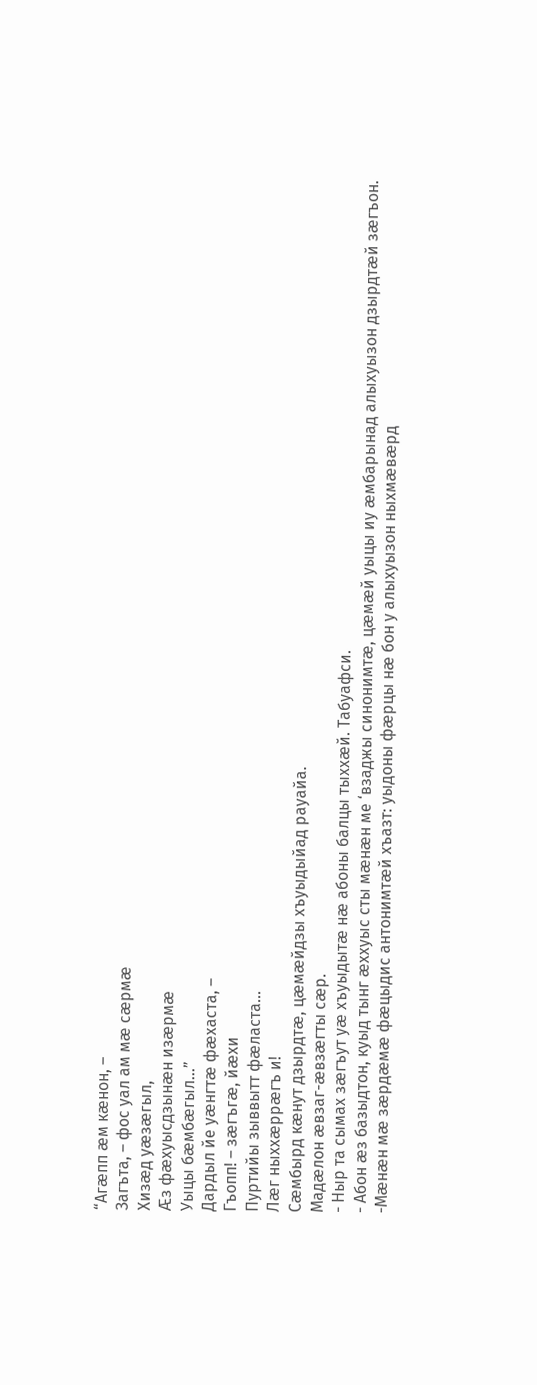“Агæпп æм кæнон, –
Загъта, – фос уал ам мæ сæрмæ
Хизæд уæзæгыл,
Æз фæхуысдзынæн изæрмæ
Уыцы бæмбæгыл...”
Дардыл йе уæнгтæ фæхаста, –
Гъопп! – зæгъгæ, йæхи
Пуртийы зыввытт фæласта...
Лæг ныххæррæгъ и!
Сæмбырд кæнут дзырдтæ, цæмæйдзы хъуыдыйад рауайа.
Мадæлон æвзаг-æвзæгты сæр.
- Ныр та сымах зæгъут уæ хъуыдытæ нæ абоны балцы тыххæй. Табуафси.
- Абон æз базыдтон, куыд тынг æххуыс сты мæнæн ме ‘взаджы синонимтæ, цæмæй уыцы иу æмбарынад алыхуызон дзырдтæй зæгъон.
-Мæнæн мæ зæрдæмæ фæцыдис антонимтæй хъазт: уыдоны фæрцы нæ бон у алыхуызон ныхмæвæрд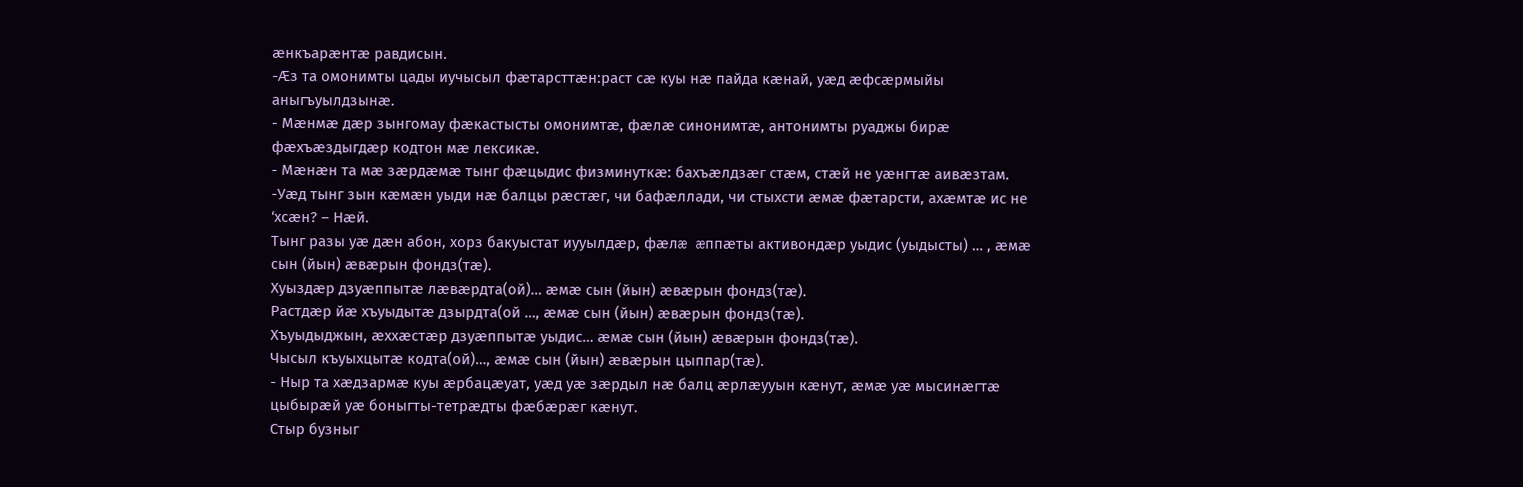æнкъарæнтæ равдисын.
-Ӕз та омонимты цады иучысыл фæтарсттæн:раст сæ куы нæ пайда кæнай, уæд æфсæрмыйы аныгъуылдзынæ.
- Мæнмæ дæр зынгомау фæкастысты омонимтæ, фæлæ синонимтæ, антонимты руаджы бирæ фæхъæздыгдæр кодтон мæ лексикæ.
- Мæнæн та мæ зæрдæмæ тынг фæцыдис физминуткæ: бахъæлдзæг стæм, стæй не уæнгтæ аивæзтам.
-Уæд тынг зын кæмæн уыди нæ балцы рæстæг, чи бафæллади, чи стыхсти æмæ фæтарсти, ахæмтæ ис не ‘хсæн? – Нæй.
Тынг разы уæ дæн абон, хорз бакуыстат иууылдæр, фæлæ æппæты активондæр уыдис (уыдысты) … , æмæ сын (йын) æвæрын фондз(тæ).
Хуыздæр дзуæппытæ лæвæрдта(ой)… æмæ сын (йын) æвæрын фондз(тæ).
Растдæр йæ хъуыдытæ дзырдта(ой …, æмæ сын (йын) æвæрын фондз(тæ).
Хъуыдыджын, æххæстæр дзуæппытæ уыдис… æмæ сын (йын) æвæрын фондз(тæ).
Чысыл къуыхцытæ кодта(ой)…, æмæ сын (йын) æвæрын цыппар(тæ).
- Ныр та хæдзармæ куы æрбацæуат, уæд уæ зæрдыл нæ балц æрлæууын кæнут, æмæ уæ мысинæгтæ цыбырæй уæ боныгты-тетрæдты фæбæрæг кæнут.
Стыр бузныг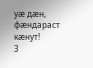уæ дæн, фæндараст кæнут!
3